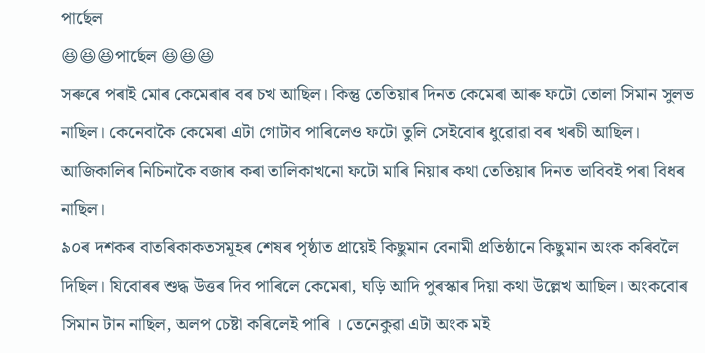পাৰ্ছেল
😆😆😆পাৰ্ছেল 😆😆😆
সৰুৰে পৰাই মোৰ কেমেৰাৰ বৰ চখ আছিল। কিন্তু তেতিয়াৰ দিনত কেমেৰা আৰু ফটো তোলা সিমান সুলভ নাছিল। কেনেবাকৈ কেমেৰা এটা গোটাব পাৰিলেও ফটো তুলি সেইবোৰ ধুৱোৱা বৰ খৰচী আছিল। আজিকালিৰ নিচিনাকৈ বজাৰ কৰা তালিকাখনো ফটো মাৰি নিয়াৰ কথা তেতিয়াৰ দিনত ভাবিবই পৰা বিধৰ নাছিল।
৯০ৰ দশকৰ বাতৰিকাকতসমূহৰ শেষৰ পৃষ্ঠাত প্ৰায়েই কিছুমান বেনামী প্ৰতিষ্ঠানে কিছুমান অংক কৰিবলৈ দিছিল। যিবোৰৰ শুদ্ধ উত্তৰ দিব পাৰিলে কেমেৰা, ঘড়ি আদি পুৰস্কাৰ দিয়া কথা উল্লেখ আছিল। অংকবোৰ সিমান টান নাছিল, অলপ চেষ্টা কৰিলেই পাৰি । তেনেকুৱা এটা অংক মই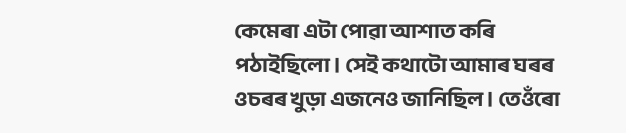কেমেৰা এটা পোৱা আশাত কৰি পঠাইছিলো। সেই কথাটো আমাৰ ঘৰৰ ওচৰৰ খুড়া এজনেও জানিছিল। তেওঁৰো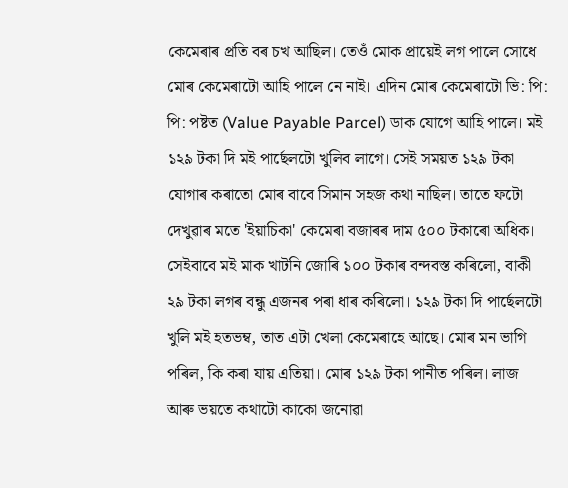কেমেৰাৰ প্ৰতি বৰ চখ আছিল। তেওঁ মোক প্ৰায়েই লগ পালে সোধে মোৰ কেমেৰাটো আহি পালে নে নাই। এদিন মোৰ কেমেৰাটো ভি: পি: পি: পষ্টত (Value Payable Parcel) ডাক যোগে আহি পালে। মই ১২৯ টকা দি মই পাৰ্ছেলটো খুলিব লাগে। সেই সময়ত ১২৯ টকা যোগাৰ কৰাতো মোৰ বাবে সিমান সহজ কথা নাছিল। তাতে ফটো দেখুৱাৰ মতে 'ইয়াচিকা' কেমেৰা বজাৰৰ দাম ৫০০ টকাৰো অধিক। সেইবাবে মই মাক খাটনি জোৰি ১০০ টকাৰ বন্দবস্ত কৰিলো, বাকী ২৯ টকা লগৰ বন্ধু এজনৰ পৰা ধাৰ কৰিলো। ১২৯ টকা দি পাৰ্ছেলটো খুলি মই হতভম্ব, তাত এটা খেলা কেমেৰাহে আছে। মোৰ মন ভাগি পৰিল, কি কৰা যায় এতিয়া। মোৰ ১২৯ টকা পানীত পৰিল। লাজ আৰু ভয়তে কথাটো কাকো জনোৱা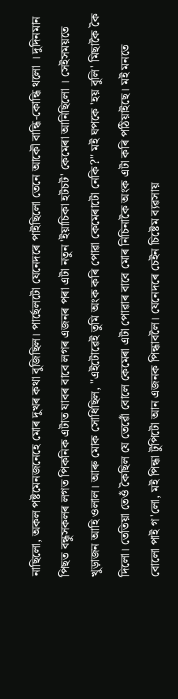নাছিলো, অকল পষ্টমেনজনেহে মোৰ দুখৰ কথা বুজিছিল। পাৰ্ছেলটো যেনেদৰে পাইছিলো তেনে আকৌ বান্ধি-কোন্ধি থলো । দুদিনমান পিছত বন্ধুসকলৰ লগত পিকনিক এটাত যাবৰ বাবে লগৰ এজনৰ পৰা এটা নতুন 'ইয়াচিকা হটচট' কেমেৰা আনিছিলো । সেইসময়তে খুড়াজন আহি ওলাল। আৰু মোক সোধিছিল, "এইটোৱেই তুমি অংক কৰি পোৱা কেমেৰাটো নেকি?" মই ঘপকে 'হয় বুলি' মিছাকৈ কৈ দিলো। তেতিয়া তেওঁ কৈছিল যে তেৱোঁ বোলে কেমেৰা এটা পোৱাৰ বাবে মোৰ নিচিনাকৈ অংক এটা কৰি পঠিয়াইছে। মই মনতে বোলো পাই গ'লো, মই পিন্ধা টুপিটো আন এজনক পিন্ধাবলৈ। যেনেদৰে চেইন চিষ্টেম ব্যৱসায়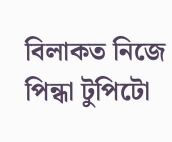বিলাকত নিজে পিন্ধা টুপিটো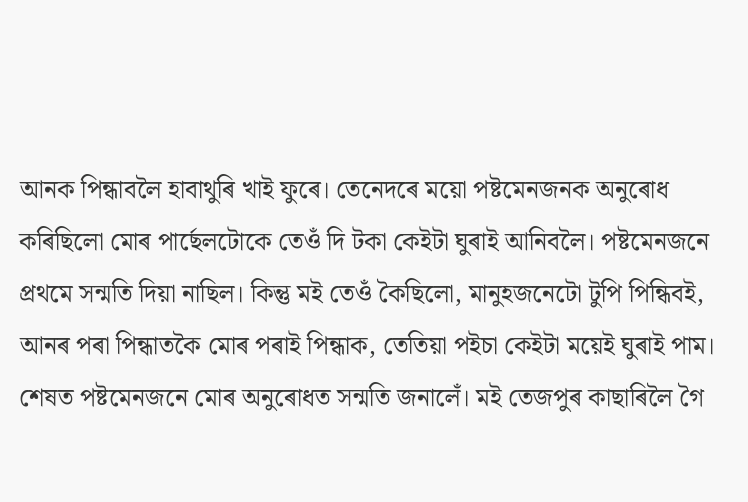আনক পিন্ধাবলৈ হাবাথুৰি খাই ফুৰে। তেনেদৰে ময়ো পষ্টমেনজনক অনুৰোধ কৰিছিলো মোৰ পাৰ্ছেলটোকে তেওঁ দি টকা কেইটা ঘুৰাই আনিবলৈ। পষ্টমেনজনে প্ৰথমে সন্মতি দিয়া নাছিল। কিন্তু মই তেওঁ কৈছিলো, মানুহজনেটো টুপি পিন্ধিবই, আনৰ পৰা পিন্ধাতকৈ মোৰ পৰাই পিন্ধাক, তেতিয়া পইচা কেইটা ময়েই ঘুৰাই পাম। শেষত পষ্টমেনজনে মোৰ অনুৰোধত সন্মতি জনালেঁ। মই তেজপুৰ কাছাৰিলৈ গৈ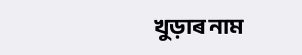খুড়াৰ নাম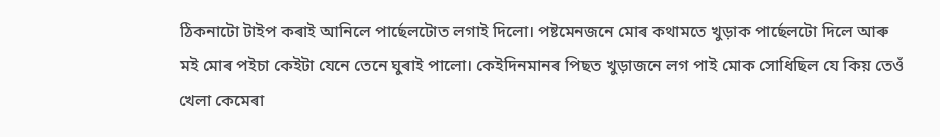ঠিকনাটো টাইপ কৰাই আনিলে পাৰ্ছেলটোত লগাই দিলো। পষ্টমেনজনে মোৰ কথামতে খুড়াক পাৰ্ছেলটো দিলে আৰু মই মোৰ পইচা কেইটা যেনে তেনে ঘুৰাই পালো। কেইদিনমানৰ পিছত খুড়াজনে লগ পাই মোক সোধিছিল যে কিয় তেওঁ খেলা কেমেৰা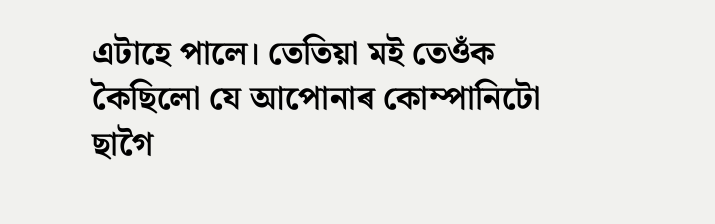এটাহে পালে। তেতিয়া মই তেওঁক কৈছিলো যে আপোনাৰ কোম্পানিটো ছাগৈ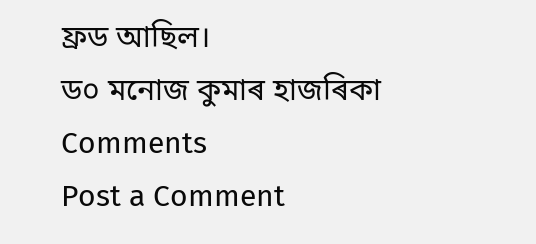ফ্ৰড আছিল।
ড০ মনোজ কুমাৰ হাজৰিকা
Comments
Post a Comment